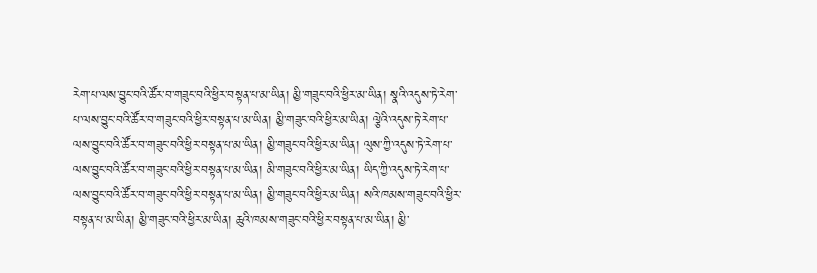རེག་པ་ལས་བྱུང་བའི་ཚོར་བ་གཟུང་བའི་ཕྱིར་བསྟན་པ་མ་ཡིན། མྱི་གཟུང་བའི་ཕྱིར་མ་ཡིན། སྣའི་འདུས་ཏེ་རེག་པ་ལས་བྱུང་བའི་ཚོར་བ་གཟུང་བའི་ཕྱིར་བསྟན་པ་མ་ཡིན། མྱི་གཟུང་བའི་ཕྱིར་མ་ཡིན། ལྕེའི་འདུས་ཏེ་རེག་པ་ལས་བྱུང་བའི་ཚོར་བ་གཟུང་བའི་ཕྱིར་བསྟན་པ་མ་ཡིན། མྱི་གཟུང་བའི་ཕྱིར་མ་ཡིན། ལུས་ཀྱི་འདུས་ཏེ་རེག་པ་ལས་བྱུང་བའི་ཚོར་བ་གཟུང་བའི་ཕྱིར་བསྟན་པ་མ་ཡིན། མི་གཟུང་བའི་ཕྱིར་མ་ཡིན། ཡིད་ཀྱི་འདུས་ཏེ་རེག་པ་ལས་བྱུང་བའི་ཚོར་བ་གཟུང་བའི་ཕྱིར་བསྟན་པ་མ་ཡིན། མྱི་གཟུང་བའི་ཕྱིར་མ་ཡིན། སའི་ཁམས་གཟུང་བའི་ཕྱིར་བསྟན་པ་མ་ཡིན། མྱི་གཟུང་བའི་ཕྱིར་མ་ཡིན། ཆུའི་ཁམས་གཟུང་བའི་ཕྱིར་བསྟན་པ་མ་ཡིན། མྱི་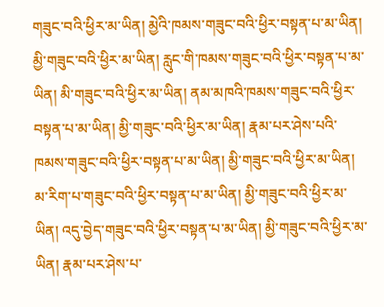གཟུང་བའི་ཕྱིར་མ་ཡིན། མྱེའི་ཁམས་གཟུང་བའི་ཕྱིར་བསྟན་པ་མ་ཡིན། མྱི་གཟུང་བའི་ཕྱིར་མ་ཡིན། རླུང་གི་ཁམས་གཟུང་བའི་ཕྱིར་བསྟན་པ་མ་ཡིན། མི་གཟུང་བའི་ཕྱིར་མ་ཡིན། ནམ་མཁའི་ཁམས་གཟུང་བའི་ཕྱིར་བསྟན་པ་མ་ཡིན། མྱི་གཟུང་བའི་ཕྱིར་མ་ཡིན། རྣམ་པར་ཤེས་པའི་ཁམས་གཟུང་བའི་ཕྱིར་བསྟན་པ་མ་ཡིན། མྱི་གཟུང་བའི་ཕྱིར་མ་ཡིན། མ་རིག་པ་གཟུང་བའི་ཕྱིར་བསྟན་པ་མ་ཡིན། མྱི་གཟུང་བའི་ཕྱིར་མ་ཡིན། འདུ་བྱེད་གཟུང་བའི་ཕྱིར་བསྟན་པ་མ་ཡིན། མྱི་གཟུང་བའི་ཕྱིར་མ་ཡིན། རྣམ་པར་ཤེས་པ་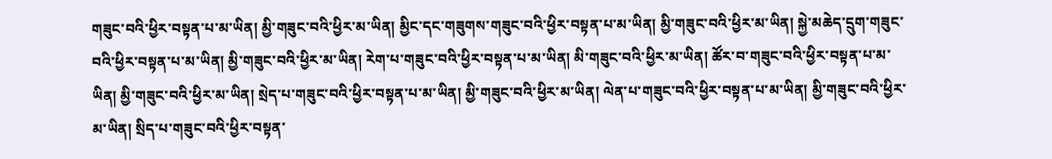གཟུང་བའི་ཕྱིར་བསྟན་པ་མ་ཡིན། མྱི་གཟུང་བའི་ཕྱིར་མ་ཡིན། མྱིང་དང་གཟུགས་གཟུང་བའི་ཕྱིར་བསྟན་པ་མ་ཡིན། མྱི་གཟུང་བའི་ཕྱིར་མ་ཡིན། སྐྱེ་མཆེད་དྲུག་གཟུང་བའི་ཕྱིར་བསྟན་པ་མ་ཡིན། མྱི་གཟུང་བའི་ཕྱིར་མ་ཡིན། རེག་པ་གཟུང་བའི་ཕྱིར་བསྟན་པ་མ་ཡིན། མི་གཟུང་བའི་ཕྱིར་མ་ཡིན། ཚོར་བ་གཟུང་བའི་ཕྱིར་བསྟན་པ་མ་ཡིན། མྱི་གཟུང་བའི་ཕྱིར་མ་ཡིན། སྲེད་པ་གཟུང་བའི་ཕྱིར་བསྟན་པ་མ་ཡིན། མྱི་གཟུང་བའི་ཕྱིར་མ་ཡིན། ལེན་པ་གཟུང་བའི་ཕྱིར་བསྟན་པ་མ་ཡིན། མྱི་གཟུང་བའི་ཕྱིར་མ་ཡིན། སྲིད་པ་གཟུང་བའི་ཕྱིར་བསྟན་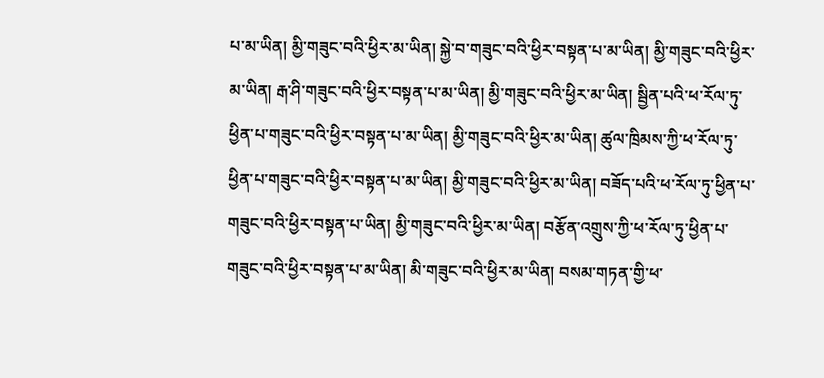པ་མ་ཡིན། མྱི་གཟུང་བའི་ཕྱིར་མ་ཡིན། སྐྱེ་བ་གཟུང་བའི་ཕྱིར་བསྟན་པ་མ་ཡིན། མྱི་གཟུང་བའི་ཕྱིར་མ་ཡིན། རྒ་ཤི་གཟུང་བའི་ཕྱིར་བསྟན་པ་མ་ཡིན། མྱི་གཟུང་བའི་ཕྱིར་མ་ཡིན། སྦྱིན་པའི་ཕ་རོལ་ཏུ་ཕྱིན་པ་གཟུང་བའི་ཕྱིར་བསྟན་པ་མ་ཡིན། མྱི་གཟུང་བའི་ཕྱིར་མ་ཡིན། ཚུལ་ཁྲིམས་ཀྱི་ཕ་རོལ་ཏུ་ཕྱིན་པ་གཟུང་བའི་ཕྱིར་བསྟན་པ་མ་ཡིན། མྱི་གཟུང་བའི་ཕྱིར་མ་ཡིན། བཟོད་པའི་ཕ་རོལ་ཏུ་ཕྱིན་པ་གཟུང་བའི་ཕྱིར་བསྟན་པ་ཡིན། མྱི་གཟུང་བའི་ཕྱིར་མ་ཡིན། བརྩོན་འགྲུས་ཀྱི་ཕ་རོལ་ཏུ་ཕྱིན་པ་གཟུང་བའི་ཕྱིར་བསྟན་པ་མ་ཡིན། མི་གཟུང་བའི་ཕྱིར་མ་ཡིན། བསམ་གཏན་གྱི་ཕ་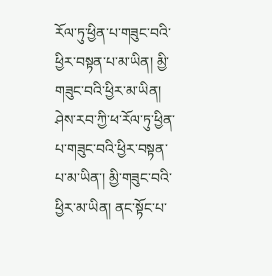རོལ་ཏུ་ཕྱིན་པ་གཟུང་བའི་ཕྱིར་བསྟན་པ་མ་ཡིན། མྱི་གཟུང་བའི་ཕྱིར་མ་ཡིན། ཤེས་རབ་ཀྱི་ཕ་རོལ་ཏུ་ཕྱིན་པ་གཟུང་བའི་ཕྱིར་བསྟན་པ་མ་ཡིན་། མྱི་གཟུང་བའི་ཕྱིར་མ་ཡིན། ནང་སྟོང་པ་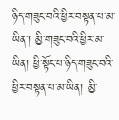ཉིད་གཟུང་བའི་ཕྱིར་བསྟན་པ་མ་ཡིན་། མྱི་གཟུང་བའི་ཕྱིར་མ་ཡིན། ཕྱི་སྟོང་པ་ཉིད་གཟུང་བའི་ཕྱིར་བསྟན་པ་མ་ཡིན། མྱི་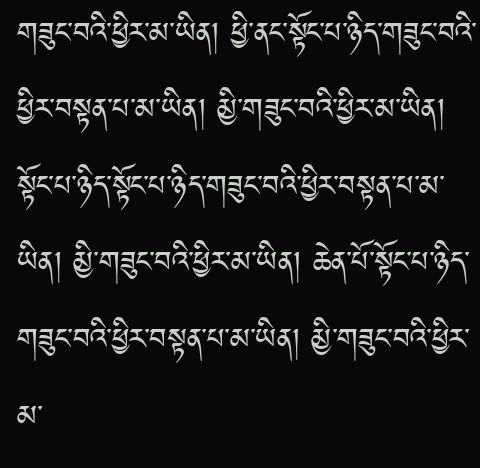གཟུང་བའི་ཕྱིར་མ་ཡིན། ཕྱི་ནང་སྟོང་པ་ཉིད་གཟུང་བའི་ཕྱིར་བསྟན་པ་མ་ཡིན། མྱི་གཟུང་བའི་ཕྱིར་མ་ཡིན། སྟོང་པ་ཉིད་སྟོང་པ་ཉིད་གཟུང་བའི་ཕྱིར་བསྟན་པ་མ་ཡིན། མྱི་གཟུང་བའི་ཕྱིར་མ་ཡིན། ཆེན་པོ་སྟོང་པ་ཉིད་གཟུང་བའི་ཕྱིར་བསྟན་པ་མ་ཡིན། མྱི་གཟུང་བའི་ཕྱིར་མ་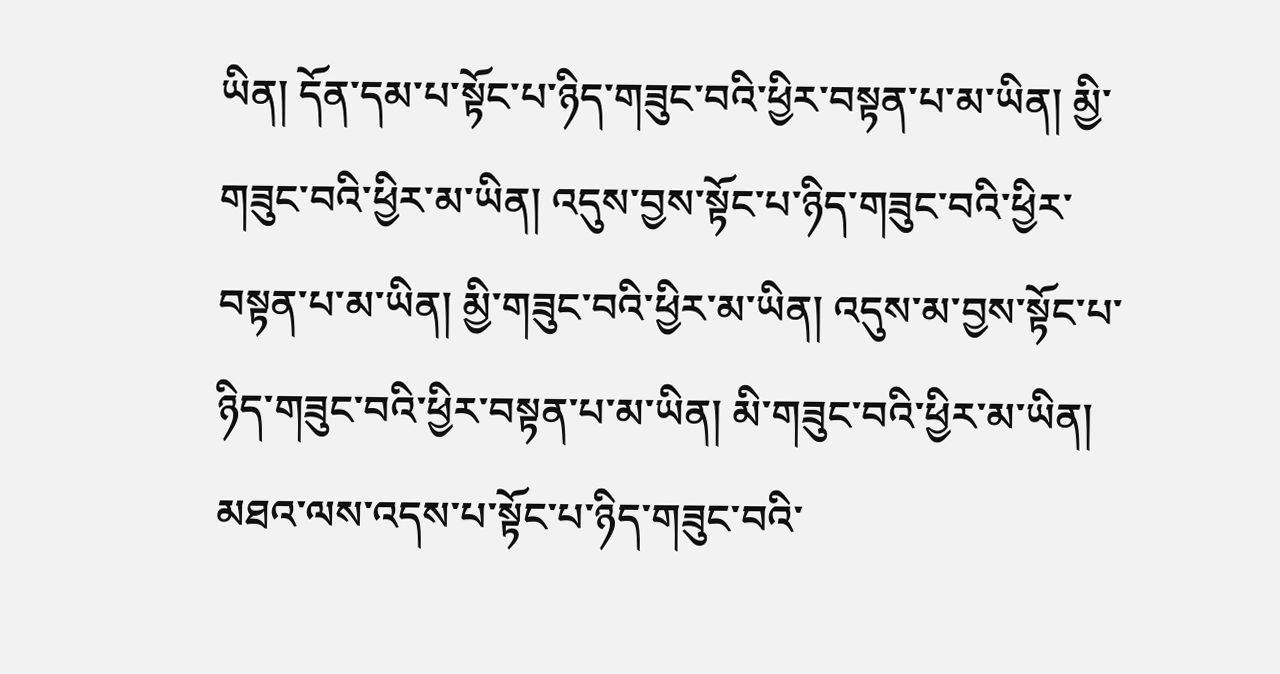ཡིན། དོན་དམ་པ་སྟོང་པ་ཉིད་གཟུང་བའི་ཕྱིར་བསྟན་པ་མ་ཡིན། མྱི་གཟུང་བའི་ཕྱིར་མ་ཡིན། འདུས་བྱས་སྟོང་པ་ཉིད་གཟུང་བའི་ཕྱིར་བསྟན་པ་མ་ཡིན། མྱི་གཟུང་བའི་ཕྱིར་མ་ཡིན། འདུས་མ་བྱས་སྟོང་པ་ཉིད་གཟུང་བའི་ཕྱིར་བསྟན་པ་མ་ཡིན། མི་གཟུང་བའི་ཕྱིར་མ་ཡིན། མཐའ་ལས་འདས་པ་སྟོང་པ་ཉིད་གཟུང་བའི་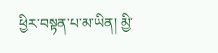ཕྱིར་བསྟན་པ་མ་ཡིན། མྱི་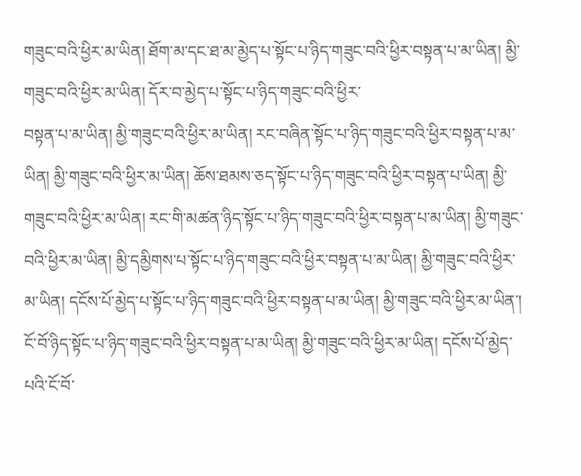གཟུང་བའི་ཕྱིར་མ་ཡིན། ཐོག་མ་དང་ཐ་མ་མྱེད་པ་སྟོང་པ་ཉིད་གཟུང་བའི་ཕྱིར་བསྟན་པ་མ་ཡིན། མྱི་གཟུང་བའི་ཕྱིར་མ་ཡིན། དོར་བ་མྱེད་པ་སྟོང་པ་ཉིད་གཟུང་བའི་ཕྱིར་
བསྟན་པ་མ་ཡིན། མྱི་གཟུང་བའི་ཕྱིར་མ་ཡིན། རང་བཞིན་སྟོང་པ་ཉིད་གཟུང་བའི་ཕྱིར་བསྟན་པ་མ་ཡིན། མྱི་གཟུང་བའི་ཕྱིར་མ་ཡིན། ཆོས་ཐམས་ཅད་སྟོང་པ་ཉིད་གཟུང་བའི་ཕྱིར་བསྟན་པ་ཡིན། མྱི་གཟུང་བའི་ཕྱིར་མ་ཡིན། རང་གི་མཚན་ཉིད་སྟོང་པ་ཉིད་གཟུང་བའི་ཕྱིར་བསྟན་པ་མ་ཡིན། མྱི་གཟུང་བའི་ཕྱིར་མ་ཡིན། མྱི་དམྱིགས་པ་སྟོང་པ་ཉིད་གཟུང་བའི་ཕྱིར་བསྟན་པ་མ་ཡིན། མྱི་གཟུང་བའི་ཕྱིར་མ་ཡིན། དངོས་པོ་མྱེད་པ་སྟོང་པ་ཉིད་གཟུང་བའི་ཕྱིར་བསྟན་པ་མ་ཡིན། མྱི་གཟུང་བའི་ཕྱིར་མ་ཡིན་། ངོ་བོ་ཉིད་སྟོང་པ་ཉིད་གཟུང་བའི་ཕྱིར་བསྟན་པ་མ་ཡིན། མྱི་གཟུང་བའི་ཕྱིར་མ་ཡིན། དངོས་པོ་མྱེད་པའི་ངོ་བོ་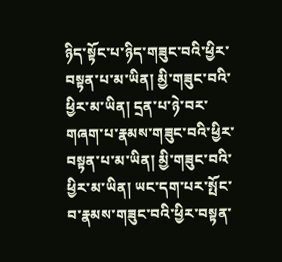ཉིད་སྟོང་པ་ཉིད་གཟུང་བའི་ཕྱིར་བསྟན་པ་མ་ཡིན། མྱི་གཟུང་བའི་ཕྱིར་མ་ཡིན། དྲན་པ་ཉེ་བར་གཞག་པ་རྣམས་གཟུང་བའི་ཕྱིར་བསྟན་པ་མ་ཡིན། མྱི་གཟུང་བའི་ཕྱིར་མ་ཡིན། ཡང་དག་པར་སྤོང་བ་རྣམས་གཟུང་བའི་ཕྱིར་བསྟན་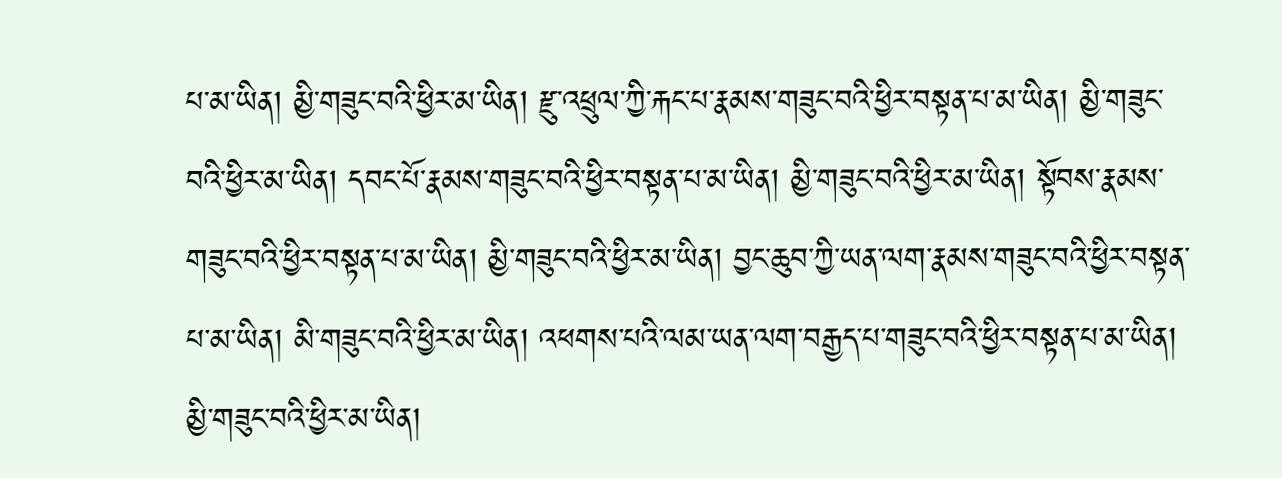པ་མ་ཡིན། མྱི་གཟུང་བའི་ཕྱིར་མ་ཡིན། རྫུ་འཕྲུལ་ཀྱི་རྐང་པ་རྣམས་གཟུང་བའི་ཕྱིར་བསྟན་པ་མ་ཡིན། མྱི་གཟུང་བའི་ཕྱིར་མ་ཡིན། དབང་པོ་རྣམས་གཟུང་བའི་ཕྱིར་བསྟན་པ་མ་ཡིན། མྱི་གཟུང་བའི་ཕྱིར་མ་ཡིན། སྟོབས་རྣམས་གཟུང་བའི་ཕྱིར་བསྟན་པ་མ་ཡིན། མྱི་གཟུང་བའི་ཕྱིར་མ་ཡིན། བྱང་ཆུབ་ཀྱི་ཡན་ལག་རྣམས་གཟུང་བའི་ཕྱིར་བསྟན་པ་མ་ཡིན། མི་གཟུང་བའི་ཕྱིར་མ་ཡིན། འཕགས་པའི་ལམ་ཡན་ལག་བརྒྱད་པ་གཟུང་བའི་ཕྱིར་བསྟན་པ་མ་ཡིན། མྱི་གཟུང་བའི་ཕྱིར་མ་ཡིན།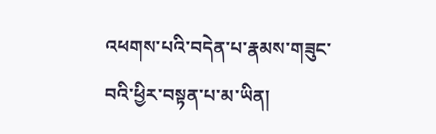འཕགས་པའི་བདེན་པ་རྣམས་གཟུང་བའི་ཕྱིར་བསྟན་པ་མ་ཡིན།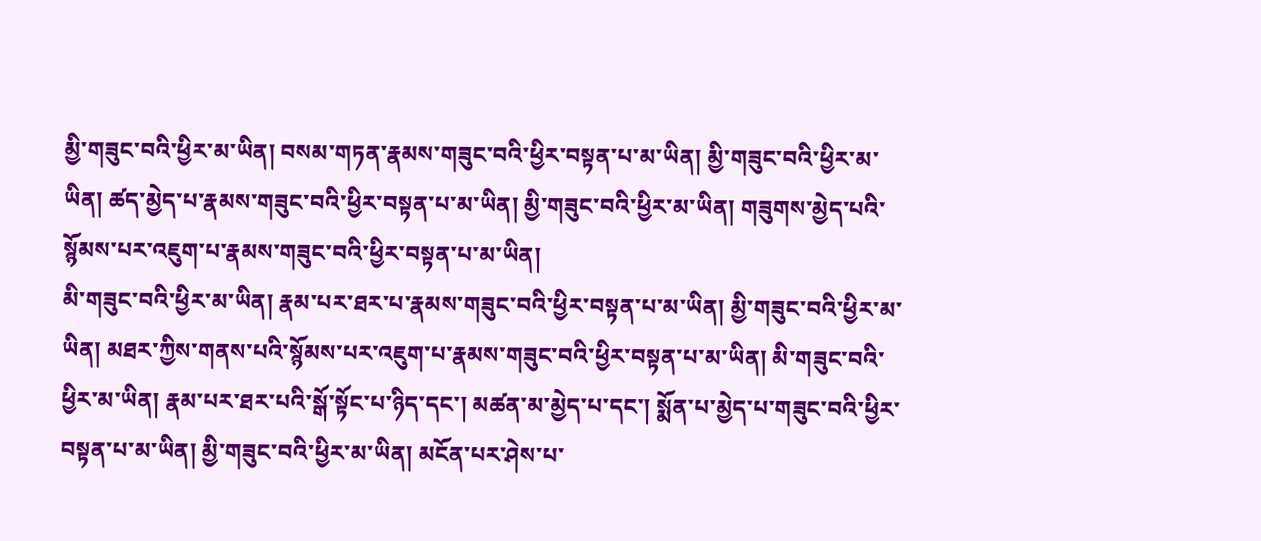མྱི་གཟུང་བའི་ཕྱིར་མ་ཡིན། བསམ་གཏན་རྣམས་གཟུང་བའི་ཕྱིར་བསྟན་པ་མ་ཡིན། མྱི་གཟུང་བའི་ཕྱིར་མ་ཡིན། ཚད་མྱེད་པ་རྣམས་གཟུང་བའི་ཕྱིར་བསྟན་པ་མ་ཡིན། མྱི་གཟུང་བའི་ཕྱིར་མ་ཡིན། གཟུགས་མྱེད་པའི་སྙོམས་པར་འཇུག་པ་རྣམས་གཟུང་བའི་ཕྱིར་བསྟན་པ་མ་ཡིན།
མི་གཟུང་བའི་ཕྱིར་མ་ཡིན། རྣམ་པར་ཐར་པ་རྣམས་གཟུང་བའི་ཕྱིར་བསྟན་པ་མ་ཡིན། མྱི་གཟུང་བའི་ཕྱིར་མ་ཡིན། མཐར་ཀྱིས་གནས་པའི་སྙོམས་པར་འཇུག་པ་རྣམས་གཟུང་བའི་ཕྱིར་བསྟན་པ་མ་ཡིན། མི་གཟུང་བའི་ཕྱིར་མ་ཡིན། རྣམ་པར་ཐར་པའི་སྒོ་སྟོང་པ་ཉིད་དང་། མཚན་མ་མྱེད་པ་དང་། སྨོན་པ་མྱེད་པ་གཟུང་བའི་ཕྱིར་བསྟན་པ་མ་ཡིན། མྱི་གཟུང་བའི་ཕྱིར་མ་ཡིན། མངོན་པར་ཤེས་པ་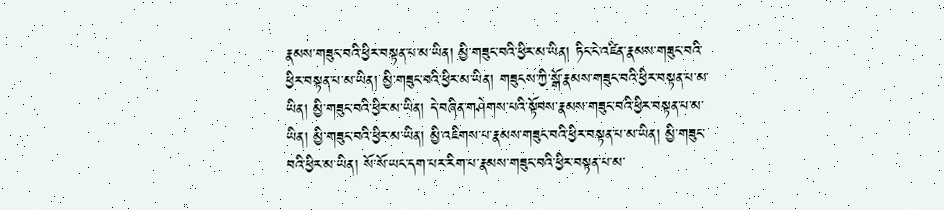རྣམས་གཟུང་བའི་ཕྱིར་བསྟན་པ་མ་ཡིན། མྱི་གཟུང་བའི་ཕྱིར་མ་ཡིན། ཏིང་ངེ་འཛིན་རྣམས་གཟུང་བའི་ཕྱིར་བསྟན་པ་མ་ཡིན། མྱི་གཟུང་བའི་ཕྱིར་མ་ཡིན། གཟུངས་ཀྱི་སྒོ་རྣམས་གཟུང་བའི་ཕྱིར་བསྟན་པ་མ་ཡིན། མྱི་གཟུང་བའི་ཕྱིར་མ་ཡིན། དེ་བཞིན་གཤེགས་པའི་སྟོབས་རྣམས་གཟུང་བའི་ཕྱིར་བསྟན་པ་མ་ཡིན། མྱི་གཟུང་བའི་ཕྱིར་མ་ཡིན། མྱི་འཇིགས་པ་རྣམས་གཟུང་བའི་ཕྱིར་བསྟན་པ་མ་ཡིན། མྱི་གཟུང་བའི་ཕྱིར་མ་ཡིན། སོ་སོ་ཡང་དག་པར་རིག་པ་རྣམས་གཟུང་བའི་ཕྱིར་བསྟན་པ་མ་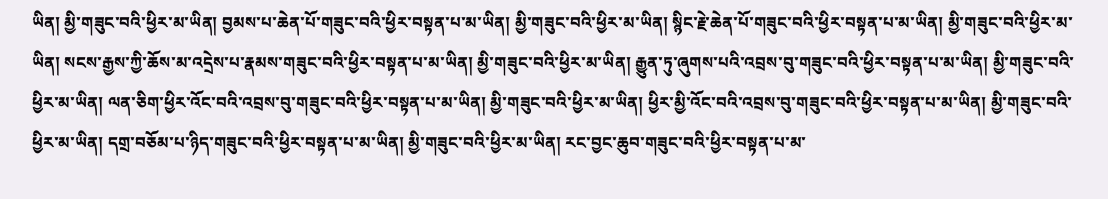ཡིན། མྱི་གཟུང་བའི་ཕྱིར་མ་ཡིན། བྱམས་པ་ཆེན་པོ་གཟུང་བའི་ཕྱིར་བསྟན་པ་མ་ཡིན། མྱི་གཟུང་བའི་ཕྱིར་མ་ཡིན། སྙིང་རྗེ་ཆེན་པོ་གཟུང་བའི་ཕྱིར་བསྟན་པ་མ་ཡིན། མྱི་གཟུང་བའི་ཕྱིར་མ་ཡིན། སངས་རྒྱས་ཀྱི་ཆོས་མ་འདྲེས་པ་རྣམས་གཟུང་བའི་ཕྱིར་བསྟན་པ་མ་ཡིན། མྱི་གཟུང་བའི་ཕྱིར་མ་ཡིན། རྒྱུན་ཏུ་ཞུགས་པའི་འབྲས་བུ་གཟུང་བའི་ཕྱིར་བསྟན་པ་མ་ཡིན། མྱི་གཟུང་བའི་ཕྱིར་མ་ཡིན། ལན་ཅིག་ཕྱིར་འོང་བའི་འབྲས་བུ་གཟུང་བའི་ཕྱིར་བསྟན་པ་མ་ཡིན། མྱི་གཟུང་བའི་ཕྱིར་མ་ཡིན། ཕྱིར་མྱི་འོང་བའི་འབྲས་བུ་གཟུང་བའི་ཕྱིར་བསྟན་པ་མ་ཡིན། མྱི་གཟུང་བའི་ཕྱིར་མ་ཡིན། དགྲ་བཅོམ་པ་ཉིད་གཟུང་བའི་ཕྱིར་བསྟན་པ་མ་ཡིན། མྱི་གཟུང་བའི་ཕྱིར་མ་ཡིན། རང་བྱང་ཆུབ་གཟུང་བའི་ཕྱིར་བསྟན་པ་མ་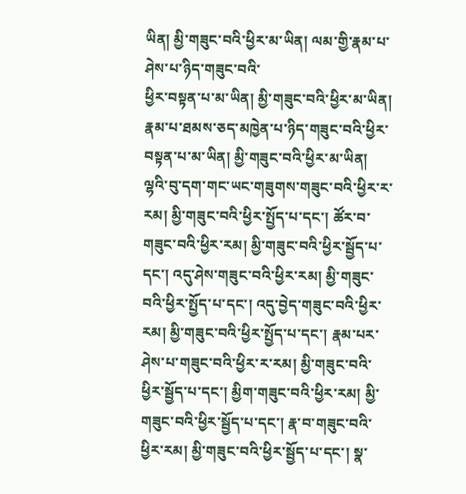ཡིན། མྱི་གཟུང་བའི་ཕྱིར་མ་ཡིན། ལམ་གྱི་རྣམ་པ་ཤེས་པ་ཉིད་གཟུང་བའི་
ཕྱིར་བསྟན་པ་མ་ཡིན། མྱི་གཟུང་བའི་ཕྱིར་མ་ཡིན། རྣམ་པ་ཐམས་ཅད་མཁྱེན་པ་ཉིད་གཟུང་བའི་ཕྱིར་བསྟན་པ་མ་ཡིན། མྱི་གཟུང་བའི་ཕྱིར་མ་ཡིན། ལྷའི་བུ་དག་གང་ཡང་གཟུགས་གཟུང་བའི་ཕྱིར་ར་རམ། མྱི་གཟུང་བའི་ཕྱིར་སྤྱོད་པ་དང་། ཚོར་བ་གཟུང་བའི་ཕྱིར་རམ། མྱི་གཟུང་བའི་ཕྱིར་སྦྱོད་པ་དང་། འདུ་ཤེས་གཟུང་བའི་ཕྱིར་རམ། མྱི་གཟུང་བའི་ཕྱིར་སྤྱོད་པ་དང་། འདུ་བྱེད་གཟུང་བའི་ཕྱིར་རམ། མྱི་གཟུང་བའི་ཕྱིར་སྤྱོད་པ་དང་། རྣམ་པར་ཤེས་པ་གཟུང་བའི་ཕྱིར་ར་རམ། མྱི་གཟུང་བའི་ཕྱིར་སྦྱོད་པ་དང་། མྱིག་གཟུང་བའི་ཕྱིར་རམ། མྱི་གཟུང་བའི་ཕྱིར་སྦྱོད་པ་དང་། རྣ་བ་གཟུང་བའི་ཕྱིར་རམ། མྱི་གཟུང་བའི་ཕྱིར་སྦྱོད་པ་དང་། སྣ་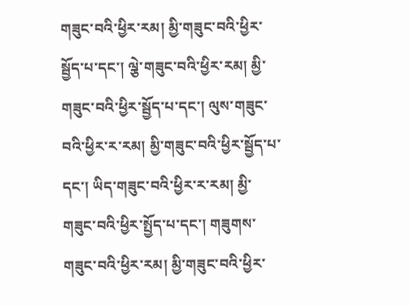གཟུང་བའི་ཕྱིར་རམ། མྱི་གཟུང་བའི་ཕྱིར་སྦྱོད་པ་དང་། ལྕེ་གཟུང་བའི་ཕྱིར་རམ། མྱི་གཟུང་བའི་ཕྱིར་སྦྱོད་པ་དང་། ལུས་གཟུང་བའི་ཕྱིར་ར་རམ། མྱི་གཟུང་བའི་ཕྱིར་སྦྱོད་པ་དང་། ཡིད་གཟུང་བའི་ཕྱིར་ར་རམ། མྱི་གཟུང་བའི་ཕྱིར་སྤྱོད་པ་དང་། གཟུགས་གཟུང་བའི་ཕྱིར་རམ། མྱི་གཟུང་བའི་ཕྱིར་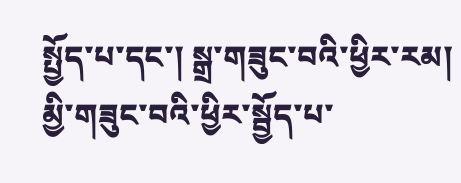སྤྱོད་པ་དང་། སྒྲ་གཟུང་བའི་ཕྱིར་རམ། མྱི་གཟུང་བའི་ཕྱིར་སྦྱོད་པ་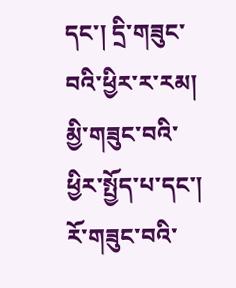དང་། དྲི་གཟུང་བའི་ཕྱིར་ར་རམ། མྱི་གཟུང་བའི་ཕྱིར་སྤྱོད་པ་དང་། རོ་གཟུང་བའི་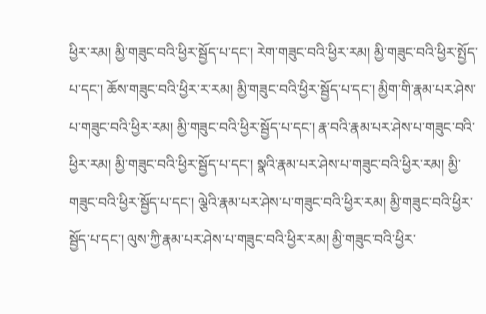ཕྱིར་རམ། མྱི་གཟུང་བའི་ཕྱིར་སྦྱོད་པ་དང་། རེག་གཟུང་བའི་ཕྱིར་རམ། མྱི་གཟུང་བའི་ཕྱིར་སྤྱོད་པ་དང་། ཆོས་གཟུང་བའི་ཕྱིར་ར་རམ། མྱི་གཟུང་བའི་ཕྱིར་སྦྱོད་པ་དང་། མྱིག་གི་རྣམ་པར་ཤེས་པ་གཟུང་བའི་ཕྱིར་རམ། མྱི་གཟུང་བའི་ཕྱིར་སྦྱོད་པ་དང་། རྣ་བའི་རྣམ་པར་ཤེས་པ་གཟུང་བའི་ཕྱིར་རམ། མྱི་གཟུང་བའི་ཕྱིར་སྦྱོད་པ་དང་། སྣའི་རྣམ་པར་ཤེས་པ་གཟུང་བའི་ཕྱིར་རམ། མྱི་གཟུང་བའི་ཕྱིར་སྦྱོད་པ་དང་། ལྕེའི་རྣམ་པར་ཤེས་པ་གཟུང་བའི་ཕྱིར་རམ། མྱི་གཟུང་བའི་ཕྱིར་སྦྱོད་པ་དང་། ལུས་ཀྱི་རྣམ་པར་ཤེས་པ་གཟུང་བའི་ཕྱིར་རམ། མྱི་གཟུང་བའི་ཕྱིར་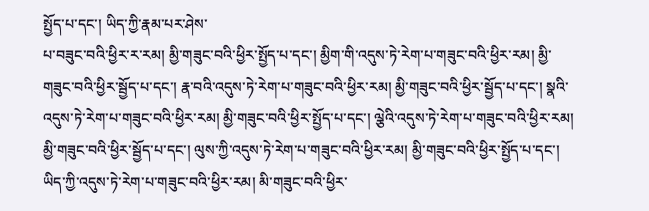སྤྱོད་པ་དང་། ཡིད་ཀྱི་རྣམ་པར་ཤེས་
པ་བཟུང་བའི་ཕྱིར་ར་རམ། མྱི་གཟུང་བའི་ཕྱིར་སྤྱོད་པ་དང་། མྱིག་གི་འདུས་ཏེ་རེག་པ་གཟུང་བའི་ཕྱིར་རམ། མྱི་གཟུང་བའི་ཕྱིར་སྦྱོད་པ་དང་། རྣ་བའི་འདུས་ཏེ་རེག་པ་གཟུང་བའི་ཕྱིར་རམ། མྱི་གཟུང་བའི་ཕྱིར་སྦྱོད་པ་དང་། སྣའི་འདུས་ཏེ་རེག་པ་གཟུང་བའི་ཕྱིར་རམ། མྱི་གཟུང་བའི་ཕྱིར་སྤྱོད་པ་དང་། ལྕེའི་འདུས་ཏེ་རེག་པ་གཟུང་བའི་ཕྱིར་རམ། མྱི་གཟུང་བའི་ཕྱིར་སྦྱོད་པ་དང་། ལུས་ཀྱི་འདུས་ཏེ་རེག་པ་གཟུང་བའི་ཕྱིར་རམ། མྱི་གཟུང་བའི་ཕྱིར་སྤྱོད་པ་དང་། ཡིད་ཀྱི་འདུས་ཏེ་རེག་པ་གཟུང་བའི་ཕྱིར་རམ། མི་གཟུང་བའི་ཕྱིར་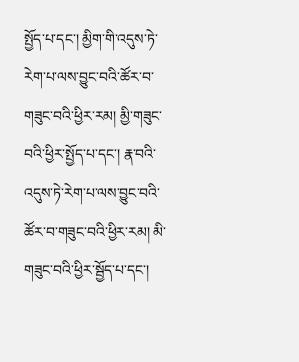སྤྱོད་པ་དང་། མྱིག་གི་འདུས་ཏེ་རེག་པ་ལས་བྱུང་བའི་ཚོར་བ་གཟུང་བའི་ཕྱིར་རམ། མྱི་གཟུང་བའི་ཕྱིར་སྤྱོད་པ་དང་། རྣ་བའི་འདུས་ཏེ་རེག་པ་ལས་བྱུང་བའི་ཚོར་བ་གཟུང་བའི་ཕྱིར་རམ། མི་གཟུང་བའི་ཕྱིར་སྦྱོད་པ་དང་།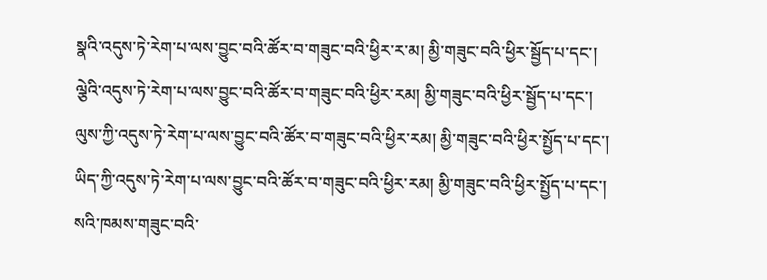སྣའི་འདུས་ཏེ་རེག་པ་ལས་བྱུང་བའི་ཚོར་བ་གཟུང་བའི་ཕྱིར་ར་མ། མྱི་གཟུང་བའི་ཕྱིར་སྦྱོད་པ་དང་། ལྕེའི་འདུས་ཏེ་རེག་པ་ལས་བྱུང་བའི་ཚོར་བ་གཟུང་བའི་ཕྱིར་རམ། མྱི་གཟུང་བའི་ཕྱིར་སྦྱོད་པ་དང་། ལུས་ཀྱི་འདུས་ཏེ་རེག་པ་ལས་བྱུང་བའི་ཚོར་བ་གཟུང་བའི་ཕྱིར་རམ། མྱི་གཟུང་བའི་ཕྱིར་སྤྱོད་པ་དང་། ཡིད་ཀྱི་འདུས་ཏེ་རེག་པ་ལས་བྱུང་བའི་ཚོར་བ་གཟུང་བའི་ཕྱིར་རམ། མྱི་གཟུང་བའི་ཕྱིར་སྤྱོད་པ་དང་། སའི་ཁམས་གཟུང་བའི་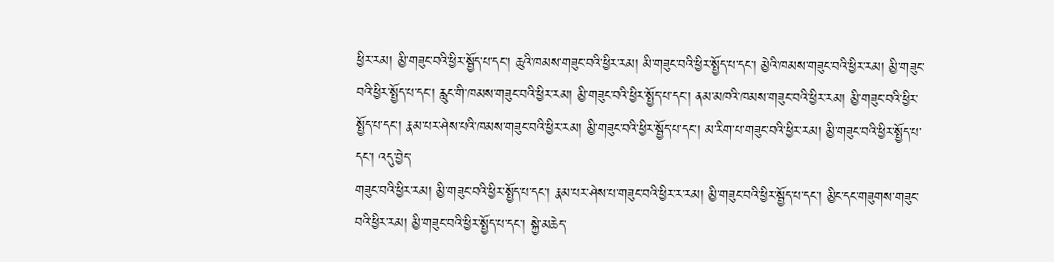ཕྱིར་རམ། མྱི་གཟུང་བའི་ཕྱིར་སྦྱོད་པ་དང་། ཆུའི་ཁམས་གཟུང་བའི་ཕྱིར་རམ། མི་གཟུང་བའི་ཕྱིར་སྤྱོད་པ་དང་། མྱེའི་ཁམས་གཟུང་བའི་ཕྱིར་རམ། མྱི་གཟུང་བའི་ཕྱིར་སྤྱོད་པ་དང་། རླུང་གི་ཁམས་གཟུང་བའི་ཕྱིར་རམ། མྱི་གཟུང་བའི་ཕྱིར་སྤྱོད་པ་དང་། ནམ་མཁའི་ཁམས་གཟུང་བའི་ཕྱིར་རམ། མྱི་གཟུང་བའི་ཕྱིར་སྤྱོད་པ་དང་། རྣམ་པར་ཤེས་པའི་ཁམས་གཟུང་བའི་ཕྱིར་རམ། མྱི་གཟུང་བའི་ཕྱིར་སྦྱོད་པ་དང་། མ་རིག་པ་གཟུང་བའི་ཕྱིར་རམ། མྱི་གཟུང་བའི་ཕྱིར་སྤྱོད་པ་དང་། འདུ་བྱེད་
གཟུང་བའི་ཕྱིར་རམ། མྱི་གཟུང་བའི་ཕྱིར་སྤྱོད་པ་དང་། རྣམ་པར་ཤེས་པ་གཟུང་བའི་ཕྱིར་ར་རམ། མྱི་གཟུང་བའི་ཕྱིར་སྦྱོད་པ་དང་། མྱིང་དང་གཟུགས་གཟུང་བའི་ཕྱིར་རམ། མྱི་གཟུང་བའི་ཕྱིར་སྤྱོད་པ་དང་། སྐྱེ་མཆེད་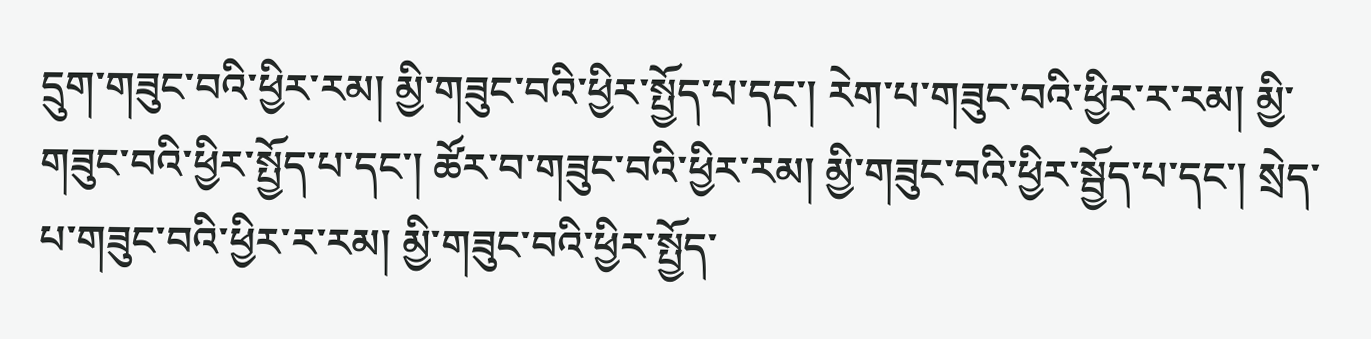དྲུག་གཟུང་བའི་ཕྱིར་རམ། མྱི་གཟུང་བའི་ཕྱིར་སྤྱོད་པ་དང་། རེག་པ་གཟུང་བའི་ཕྱིར་ར་རམ། མྱི་གཟུང་བའི་ཕྱིར་སྤྱོད་པ་དང་། ཚོར་བ་གཟུང་བའི་ཕྱིར་རམ། མྱི་གཟུང་བའི་ཕྱིར་སྦྱོད་པ་དང་། སྲེད་པ་གཟུང་བའི་ཕྱིར་ར་རམ། མྱི་གཟུང་བའི་ཕྱིར་སྤྱོད་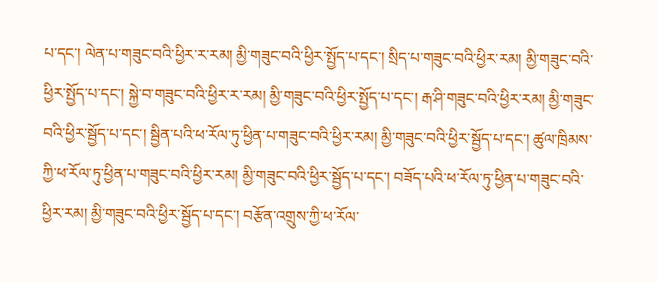པ་དང་། ལེན་པ་གཟུང་བའི་ཕྱིར་ར་རམ། མྱི་གཟུང་བའི་ཕྱིར་སྤྱོད་པ་དང་། སྲིད་པ་གཟུང་བའི་ཕྱིར་རམ། མྱི་གཟུང་བའི་ཕྱིར་སྤྱོད་པ་དང་། སྐྱེ་བ་གཟུང་བའི་ཕྱིར་ར་རམ། མྱི་གཟུང་བའི་ཕྱིར་སྤྱོད་པ་དང་། རྒ་ཤི་གཟུང་བའི་ཕྱིར་རམ། མྱི་གཟུང་བའི་ཕྱིར་སྦྱོད་པ་དང་། སྦྱིན་པའི་ཕ་རོལ་ཏུ་ཕྱིན་པ་གཟུང་བའི་ཕྱིར་རམ། མྱི་གཟུང་བའི་ཕྱིར་སྦྱོད་པ་དང་། ཚུལ་ཁྲིམས་ཀྱི་ཕ་རོལ་ཏུ་ཕྱིན་པ་གཟུང་བའི་ཕྱིར་རམ། མྱི་གཟུང་བའི་ཕྱིར་སྦྱོད་པ་དང་། བཟོད་པའི་ཕ་རོལ་ཏུ་ཕྱིན་པ་གཟུང་བའི་ཕྱིར་རམ། མྱི་གཟུང་བའི་ཕྱིར་སྦྱོད་པ་དང་། བརྩོན་འགྲུས་ཀྱི་ཕ་རོལ་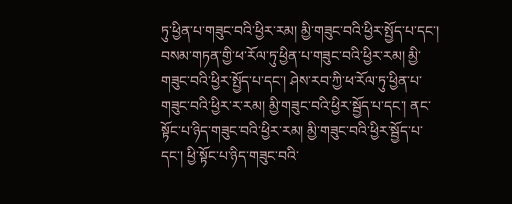ཏུ་ཕྱིན་པ་གཟུང་བའི་ཕྱིར་རམ། མྱི་གཟུང་བའི་ཕྱིར་སྤྱོད་པ་དང་། བསམ་གཏན་གྱི་ཕ་རོལ་ཏུ་ཕྱིན་པ་གཟུང་བའི་ཕྱིར་རམ། མྱི་གཟུང་བའི་ཕྱིར་སྤྱོད་པ་དང་། ཤེས་རབ་ཀྱི་ཕ་རོལ་ཏུ་ཕྱིན་པ་གཟུང་བའི་ཕྱིར་ར་རམ། མྱི་གཟུང་བའི་ཕྱིར་སྦྱོད་པ་དང་། ནང་སྟོང་པ་ཉིད་གཟུང་བའི་ཕྱིར་རམ། མྱི་གཟུང་བའི་ཕྱིར་སྦྱོད་པ་དང་། ཕྱི་སྟོང་པ་ཉིད་གཟུང་བའི་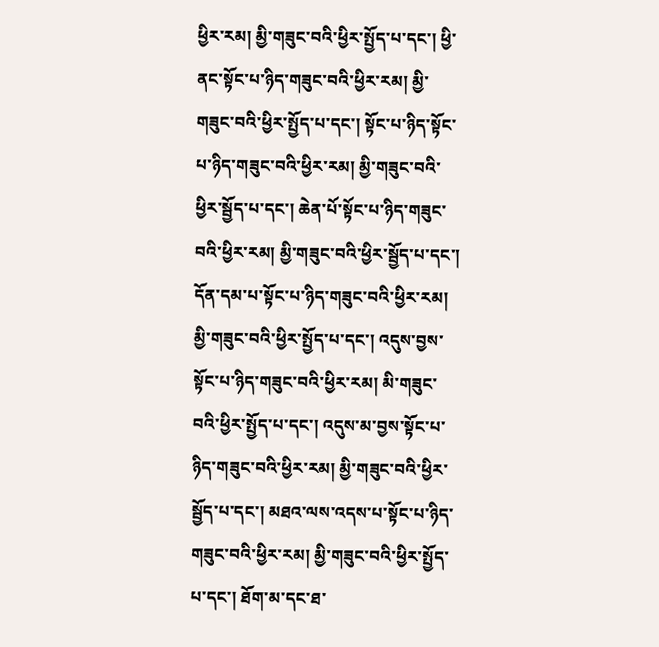ཕྱིར་རམ། མྱི་གཟུང་བའི་ཕྱིར་སྤྱོད་པ་དང་། ཕྱི་ནང་སྟོང་པ་ཉིད་གཟུང་བའི་ཕྱིར་རམ། མྱི་གཟུང་བའི་ཕྱིར་སྤྱོད་པ་དང་། སྟོང་པ་ཉིད་སྟོང་པ་ཉིད་གཟུང་བའི་ཕྱིར་རམ། མྱི་གཟུང་བའི་ཕྱིར་སྦྱོད་པ་དང་། ཆེན་པོ་སྟོང་པ་ཉིད་གཟུང་བའི་ཕྱིར་རམ། མྱི་གཟུང་བའི་ཕྱིར་སྦྱོད་པ་དང་། དོན་དམ་པ་སྟོང་པ་ཉིད་གཟུང་བའི་ཕྱིར་རམ།
མྱི་གཟུང་བའི་ཕྱིར་སྤྱོད་པ་དང་། འདུས་བྱས་སྟོང་པ་ཉིད་གཟུང་བའི་ཕྱིར་རམ། མི་གཟུང་བའི་ཕྱིར་སྤྱོད་པ་དང་། འདུས་མ་བྱས་སྟོང་པ་ཉིད་གཟུང་བའི་ཕྱིར་རམ། མྱི་གཟུང་བའི་ཕྱིར་སྦྱོད་པ་དང་། མཐའ་ལས་འདས་པ་སྟོང་པ་ཉིད་གཟུང་བའི་ཕྱིར་རམ། མྱི་གཟུང་བའི་ཕྱིར་སྤྱོད་པ་དང་། ཐོག་མ་དང་ཐ་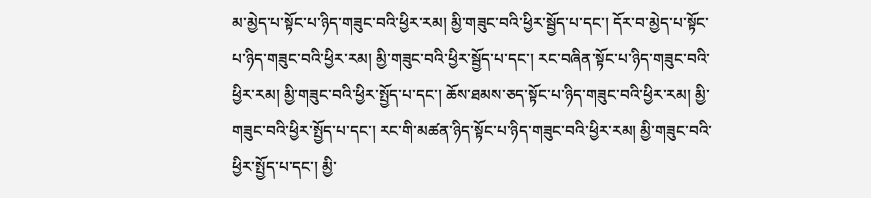མ་མྱེད་པ་སྟོང་པ་ཉིད་གཟུང་བའི་ཕྱིར་རམ། མྱི་གཟུང་བའི་ཕྱིར་སྦྱོད་པ་དང་། དོར་བ་མྱེད་པ་སྟོང་པ་ཉིད་གཟུང་བའི་ཕྱིར་རམ། མྱི་གཟུང་བའི་ཕྱིར་སྦྱོད་པ་དང་། རང་བཞིན་སྟོང་པ་ཉིད་གཟུང་བའི་ཕྱིར་རམ། མྱི་གཟུང་བའི་ཕྱིར་སྤྱོད་པ་དང་། ཆོས་ཐམས་ཅད་སྟོང་པ་ཉིད་གཟུང་བའི་ཕྱིར་རམ། མྱི་གཟུང་བའི་ཕྱིར་སྤྱོད་པ་དང་། རང་གི་མཚན་ཉིད་སྟོང་པ་ཉིད་གཟུང་བའི་ཕྱིར་རམ། མྱི་གཟུང་བའི་ཕྱིར་སྤྱོད་པ་དང་། མྱི་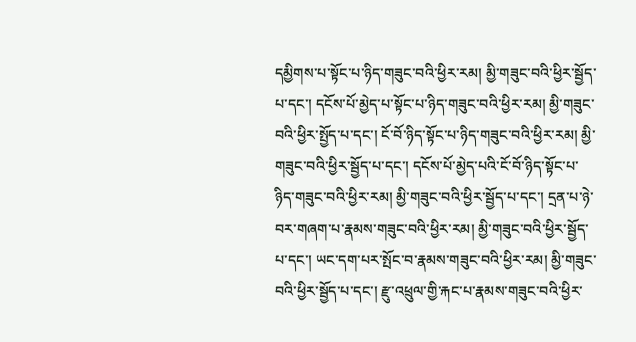དམྱིགས་པ་སྟོང་པ་ཉིད་གཟུང་བའི་ཕྱིར་རམ། མྱི་གཟུང་བའི་ཕྱིར་སྦྱོད་པ་དང་། དངོས་པོ་མྱེད་པ་སྟོང་པ་ཉིད་གཟུང་བའི་ཕྱིར་རམ། མྱི་གཟུང་བའི་ཕྱིར་སྤྱོད་པ་དང་། ངོ་བོ་ཉིད་སྟོང་པ་ཉིད་གཟུང་བའི་ཕྱིར་རམ། མྱི་གཟུང་བའི་ཕྱིར་སྦྱོད་པ་དང་། དངོས་པོ་མྱེད་པའི་ངོ་བོ་ཉིད་སྟོང་པ་ཉིད་གཟུང་བའི་ཕྱིར་རམ། མྱི་གཟུང་བའི་ཕྱིར་སྦྱོད་པ་དང་། དྲན་པ་ཉེ་བར་གཞག་པ་རྣམས་གཟུང་བའི་ཕྱིར་རམ། མྱི་གཟུང་བའི་ཕྱིར་སྦྱོད་པ་དང་། ཡང་དག་པར་སྤོང་བ་རྣམས་གཟུང་བའི་ཕྱིར་རམ། མྱི་གཟུང་བའི་ཕྱིར་སྦྱོད་པ་དང་། རྫུ་འཕྲུལ་གྱི་རྐང་པ་རྣམས་གཟུང་བའི་ཕྱིར་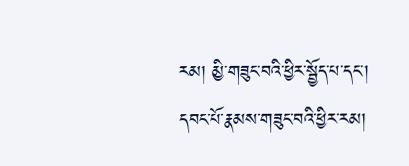རམ། མྱི་གཟུང་བའི་ཕྱིར་སྦྱོད་པ་དང་། དབང་པོ་རྣམས་གཟུང་བའི་ཕྱིར་རམ།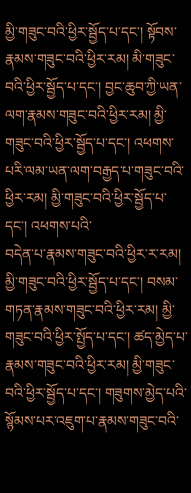མྱི་གཟུང་བའི་ཕྱིར་སྦྱོད་པ་དང་། སྟོབས་རྣམས་གཟུང་བའི་ཕྱིར་རམ། མི་གཟུང་བའི་ཕྱིར་སྦྱོད་པ་དང་། བྱང་ཆུབ་ཀྱི་ཡན་ལག་རྣམས་གཟུང་བའི་ཕྱིར་རམ། མྱི་གཟུང་བའི་ཕྱིར་སྦྱོད་པ་དང་། འཕགས་པརི་ལམ་ཡན་ལག་བརྒྱད་པ་གཟུང་བའི་ཕྱིར་རམ། མྱི་གཟུང་བའི་ཕྱིར་སྦྱོད་པ་དང་། འཕགས་པའི་
བདེན་པ་རྣམས་གཟུང་བའི་ཕྱིར་ར་རམ། མྱི་གཟུང་བའི་ཕྱིར་སྦྱོད་པ་དང་། བསམ་གཏན་རྣམས་གཟུང་བའི་ཕྱིར་རམ། མྱི་གཟུང་བའི་ཕྱིར་སྤྱོད་པ་དང་། ཚད་མྱེད་པ་རྣམས་གཟུང་བའི་ཕྱིར་རམ། མྱི་གཟུང་བའི་ཕྱིར་སྦྱོད་པ་དང་། གཟུགས་མྱེད་པའི་སྙོམས་པར་འཇུག་པ་རྣམས་གཟུང་བའི་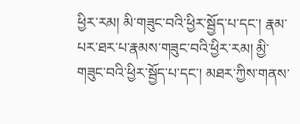ཕྱིར་རམ། མི་གཟུང་བའི་ཕྱིར་སྦྱོད་པ་དང་། རྣམ་པར་ཐར་པ་རྣམས་གཟུང་བའི་ཕྱིར་རམ། མྱི་གཟུང་བའི་ཕྱིར་སྦྱོད་པ་དང་། མཐར་ཀྱིས་གནས་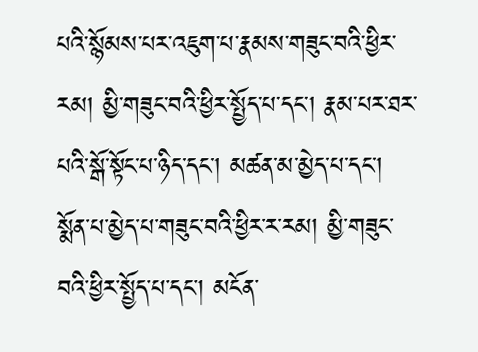པའི་སྙོམས་པར་འཇུག་པ་རྣམས་གཟུང་བའི་ཕྱིར་རམ། མྱི་གཟུང་བའི་ཕྱིར་སྤྱོད་པ་དང་། རྣམ་པར་ཐར་པའི་སྒོ་སྟོང་པ་ཉིད་དང་། མཚན་མ་མྱེད་པ་དང་། སྨོན་པ་མྱེད་པ་གཟུང་བའི་ཕྱིར་ར་རམ། མྱི་གཟུང་བའི་ཕྱིར་སྤྱོད་པ་དང་། མངོན་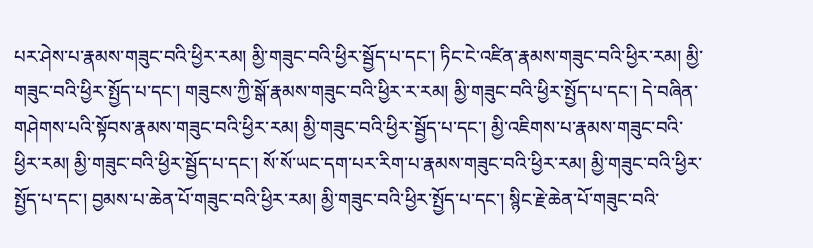པར་ཤེས་པ་རྣམས་གཟུང་བའི་ཕྱིར་རམ། མྱི་གཟུང་བའི་ཕྱིར་སྦྱོད་པ་དང་། ཏིང་ངེ་འཛིན་རྣམས་གཟུང་བའི་ཕྱིར་རམ། མྱི་གཟུང་བའི་ཕྱིར་སྤྱོད་པ་དང་། གཟུངས་ཀྱི་སྒོ་རྣམས་གཟུང་བའི་ཕྱིར་ར་རམ། མྱི་གཟུང་བའི་ཕྱིར་སྤྱོད་པ་དང་། དེ་བཞིན་གཤེགས་པའི་སྟོབས་རྣམས་གཟུང་བའི་ཕྱིར་རམ། མྱི་གཟུང་བའི་ཕྱིར་སྦྱོད་པ་དང་། མྱི་འཇིགས་པ་རྣམས་གཟུང་བའི་ཕྱིར་རམ། མྱི་གཟུང་བའི་ཕྱིར་སྦྱོད་པ་དང་། སོ་སོ་ཡང་དག་པར་རིག་པ་རྣམས་གཟུང་བའི་ཕྱིར་རམ། མྱི་གཟུང་བའི་ཕྱིར་སྤྱོད་པ་དང་། བྱམས་པ་ཆེན་པོ་གཟུང་བའི་ཕྱིར་རམ། མྱི་གཟུང་བའི་ཕྱིར་སྤྱོད་པ་དང་། སྙིང་རྗེ་ཆེན་པོ་གཟུང་བའི་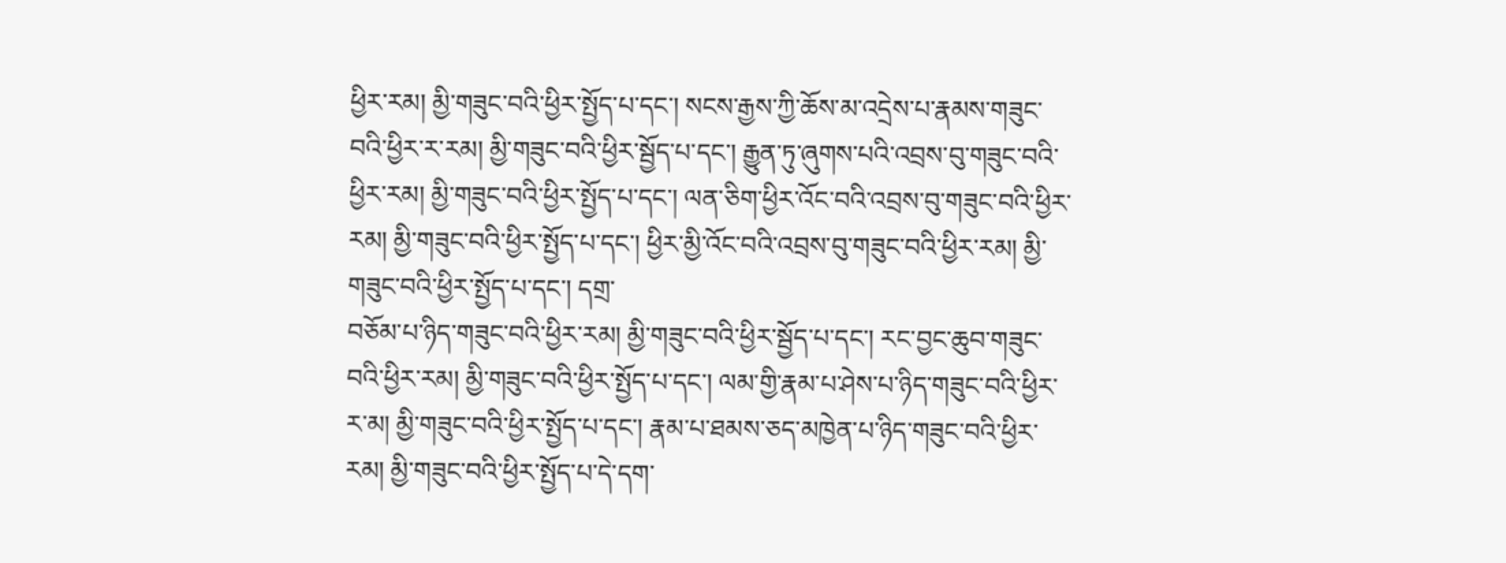ཕྱིར་རམ། མྱི་གཟུང་བའི་ཕྱིར་སྤྱོད་པ་དང་། སངས་རྒྱས་ཀྱི་ཆོས་མ་འདྲེས་པ་རྣམས་གཟུང་བའི་ཕྱིར་ར་རམ། མྱི་གཟུང་བའི་ཕྱིར་སྦྱོད་པ་དང་། རྒྱུན་ཏུ་ཞུགས་པའི་འབྲས་བུ་གཟུང་བའི་ཕྱིར་རམ། མྱི་གཟུང་བའི་ཕྱིར་སྤྱོད་པ་དང་། ལན་ཅིག་ཕྱིར་འོང་བའི་འབྲས་བུ་གཟུང་བའི་ཕྱིར་རམ། མྱི་གཟུང་བའི་ཕྱིར་སྤྱོད་པ་དང་། ཕྱིར་མྱི་འོང་བའི་འབྲས་བུ་གཟུང་བའི་ཕྱིར་རམ། མྱི་གཟུང་བའི་ཕྱིར་སྤྱོད་པ་དང་། དགྲ་
བཅོམ་པ་ཉིད་གཟུང་བའི་ཕྱིར་རམ། མྱི་གཟུང་བའི་ཕྱིར་སྦྱོད་པ་དང་། རང་བྱང་ཆུབ་གཟུང་བའི་ཕྱིར་རམ། མྱི་གཟུང་བའི་ཕྱིར་སྤྱོད་པ་དང་། ལམ་གྱི་རྣམ་པ་ཤེས་པ་ཉིད་གཟུང་བའི་ཕྱིར་ར་མ། མྱི་གཟུང་བའི་ཕྱིར་སྤྱོད་པ་དང་། རྣམ་པ་ཐམས་ཅད་མཁྱེན་པ་ཉིད་གཟུང་བའི་ཕྱིར་རམ། མྱི་གཟུང་བའི་ཕྱིར་སྤྱོད་པ་དེ་དག་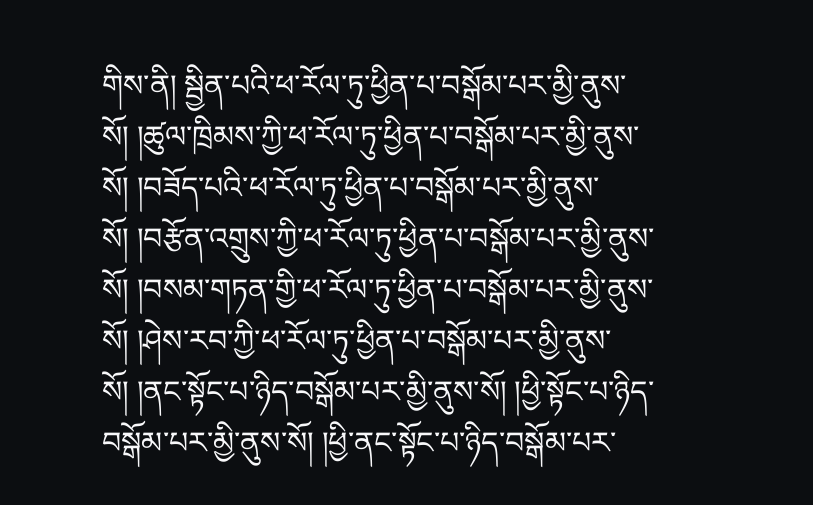གིས་ནི། སྦྱིན་པའི་ཕ་རོལ་ཏུ་ཕྱིན་པ་བསྒོམ་པར་མྱི་ནུས་སོ། །ཚུལ་ཁྲིམས་ཀྱི་ཕ་རོལ་ཏུ་ཕྱིན་པ་བསྒོམ་པར་མྱི་ནུས་སོ། །བཟོད་པའི་ཕ་རོལ་ཏུ་ཕྱིན་པ་བསྒོམ་པར་མྱི་ནུས་སོ། །བརྩོན་འགྲུས་ཀྱི་ཕ་རོལ་ཏུ་ཕྱིན་པ་བསྒོམ་པར་མྱི་ནུས་སོ། །བསམ་གཏན་གྱི་ཕ་རོལ་ཏུ་ཕྱིན་པ་བསྒོམ་པར་མྱི་ནུས་སོ། །ཤེས་རབ་ཀྱི་ཕ་རོལ་ཏུ་ཕྱིན་པ་བསྒོམ་པར་མྱི་ནུས་སོ། །ནང་སྟོང་པ་ཉིད་བསྒོམ་པར་མྱི་ནུས་སོ། །ཕྱི་སྟོང་པ་ཉིད་བསྒོམ་པར་མྱི་ནུས་སོ། །ཕྱི་ནང་སྟོང་པ་ཉིད་བསྒོམ་པར་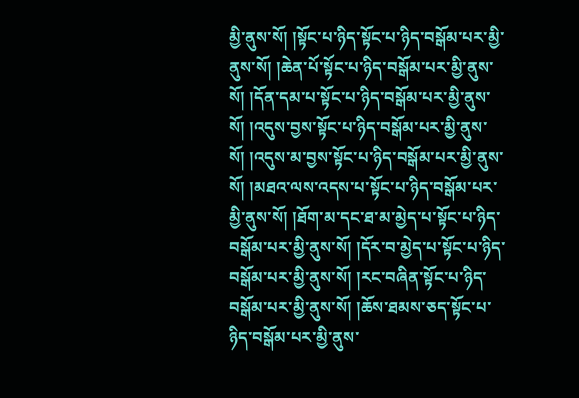མྱི་ནུས་སོ། །སྟོང་པ་ཉིད་སྟོང་པ་ཉིད་བསྒོམ་པར་མྱི་ནུས་སོ། །ཆེན་པོ་སྟོང་པ་ཉིད་བསྒོམ་པར་མྱི་ནུས་སོ། །དོན་དམ་པ་སྟོང་པ་ཉིད་བསྒོམ་པར་མྱི་ནུས་སོ། །འདུས་བྱས་སྟོང་པ་ཉིད་བསྒོམ་པར་མྱི་ནུས་སོ། །འདུས་མ་བྱས་སྟོང་པ་ཉིད་བསྒོམ་པར་མྱི་ནུས་སོ། །མཐའ་ལས་འདས་པ་སྟོང་པ་ཉིད་བསྒོམ་པར་མྱི་ནུས་སོ། །ཐོག་མ་དང་ཐ་མ་མྱེད་པ་སྟོང་པ་ཉིད་བསྒོམ་པར་མྱི་ནུས་སོ། །དོར་བ་མྱེད་པ་སྟོང་པ་ཉིད་བསྒོམ་པར་མྱི་ནུས་སོ། །རང་བཞིན་སྟོང་པ་ཉིད་བསྒོམ་པར་མྱི་ནུས་སོ། །ཆོས་ཐམས་ཅད་སྟོང་པ་ཉིད་བསྒོམ་པར་མྱི་ནུས་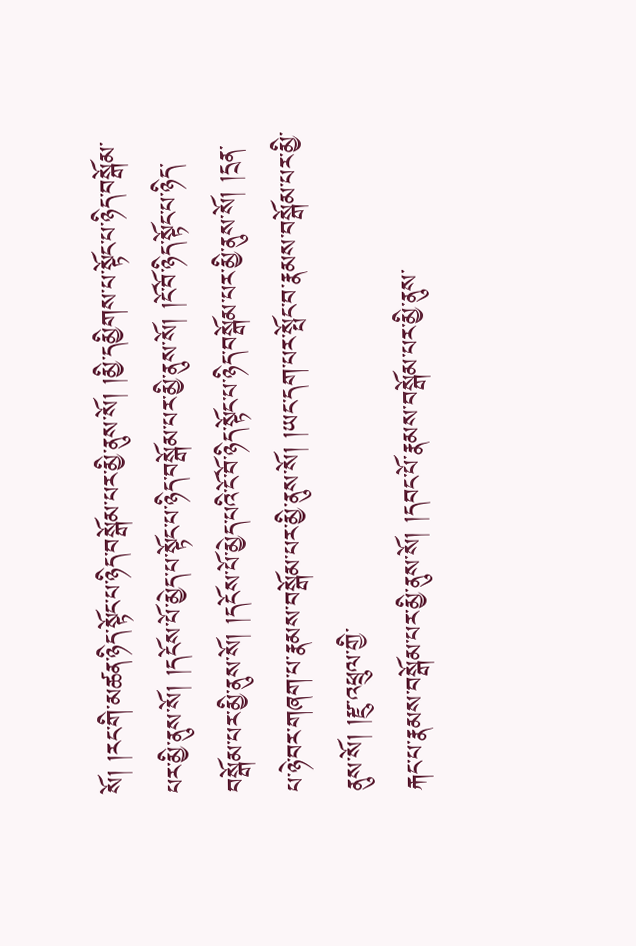སོ། །རང་གི་མཚན་ཉིད་སྟོང་པ་ཉིད་བསྒོམ་པར་མྱི་ནུས་སོ། །མྱི་དམྱིགས་པ་སྟོང་པ་ཉིད་བསྒོམ་པར་མྱི་ནུས་སོ། །དངོས་པོ་མྱེད་པ་སྟོང་པ་ཉིད་བསྒོམ་པར་མྱི་ནུས་སོ། །ངོ་བོ་ཉིད་སྟོང་པ་ཉིད་བསྒོམ་པར་མྱི་ནུས་སོ། །དངོས་པོ་མྱེད་པའི་ངོ་བོ་ཉིད་སྟོང་པ་ཉིད་བསྒོམ་པར་མྱི་ནུས་སོ། །དྲན་པ་ཉེ་བར་གཞག་པ་རྣམས་བསྒོམ་པར་མྱི་ནུས་སོ། །ཡང་དག་པར་སྤོང་བ་རྣམས་བསྒོམ་པར་མྱི་ནུས་སོ། །རྫུ་འཕྲུལ་གྱི་
རྐང་པ་རྣམས་བསྒོམ་པར་མྱི་ནུས་སོ། །དབང་པོ་རྣམས་བསྒོམ་པར་མྱི་ནུས་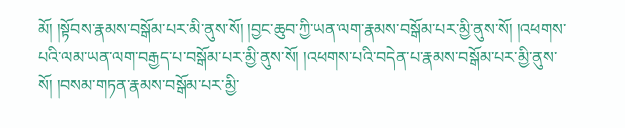མོ། །སྟོབས་རྣམས་བསྒོམ་པར་མི་ནུས་སོ། །བྱང་ཆུབ་ཀྱི་ཡན་ལག་རྣམས་བསྒོམ་པར་མྱི་ནུས་སོ། །འཕགས་པའི་ལམ་ཡན་ལག་བརྒྱད་པ་བསྒོམ་པར་མྱི་ནུས་སོ། །འཕགས་པའི་བདེན་པ་རྣམས་བསྒོམ་པར་མྱི་ནུས་སོ། །བསམ་གཏན་རྣམས་བསྒོམ་པར་མྱི་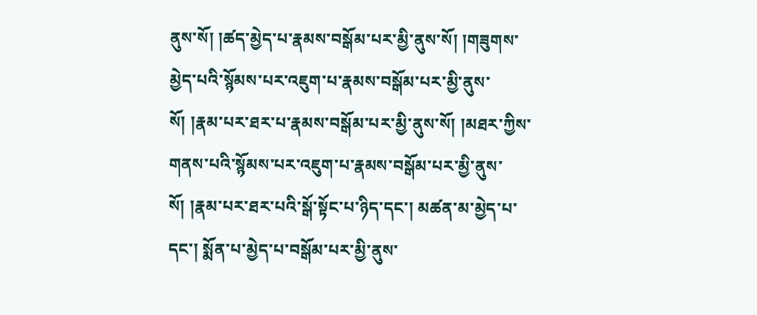ནུས་སོ། །ཚད་མྱེད་པ་རྣམས་བསྒོམ་པར་མྱི་ནུས་སོ། །གཟུགས་མྱེད་པའི་སྙོམས་པར་འཇུག་པ་རྣམས་བསྒོམ་པར་མྱི་ནུས་སོ། །རྣམ་པར་ཐར་པ་རྣམས་བསྒོམ་པར་མྱི་ནུས་སོ། །མཐར་ཀྱིས་གནས་པའི་སྙོམས་པར་འཇུག་པ་རྣམས་བསྒོམ་པར་མྱི་ནུས་སོ། །རྣམ་པར་ཐར་པའི་སྒོ་སྟོང་པ་ཉིད་དང་། མཚན་མ་མྱེད་པ་དང་། སྨོན་པ་མྱེད་པ་བསྒོམ་པར་མྱི་ནུས་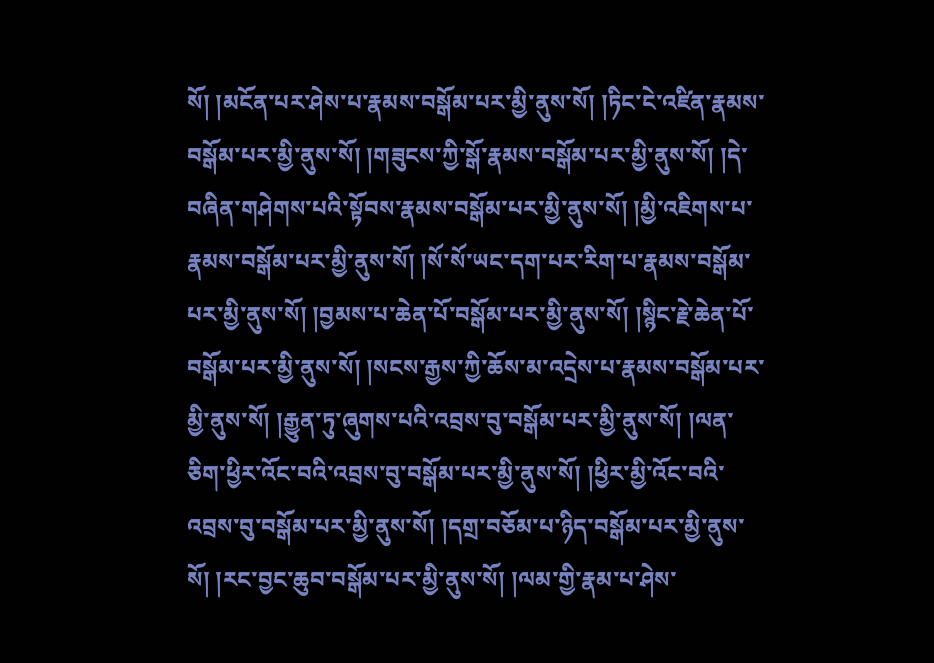སོ། །མངོན་པར་ཤེས་པ་རྣམས་བསྒོམ་པར་མྱི་ནུས་སོ། །ཏིང་ངེ་འཛིན་རྣམས་བསྒོམ་པར་མྱི་ནུས་སོ། །གཟུངས་ཀྱི་སྒོ་རྣམས་བསྒོམ་པར་མྱི་ནུས་སོ། །དེ་བཞིན་གཤེགས་པའི་སྟོབས་རྣམས་བསྒོམ་པར་མྱི་ནུས་སོ། །མྱི་འཇིགས་པ་རྣམས་བསྒོམ་པར་མྱི་ནུས་སོ། །སོ་སོ་ཡང་དག་པར་རིག་པ་རྣམས་བསྒོམ་པར་མྱི་ནུས་སོ། །བྱམས་པ་ཆེན་པོ་བསྒོམ་པར་མྱི་ནུས་སོ། །སྙིང་རྗེ་ཆེན་པོ་བསྒོམ་པར་མྱི་ནུས་སོ། །སངས་རྒྱས་ཀྱི་ཆོས་མ་འདྲེས་པ་རྣམས་བསྒོམ་པར་མྱི་ནུས་སོ། །རྒྱུན་ཏུ་ཞུགས་པའི་འབྲས་བུ་བསྒོམ་པར་མྱི་ནུས་སོ། །ལན་ཅིག་ཕྱིར་འོང་བའི་འབྲས་བུ་བསྒོམ་པར་མྱི་ནུས་སོ། །ཕྱིར་མྱི་འོང་བའི་འབྲས་བུ་བསྒོམ་པར་མྱི་ནུས་སོ། །དགྲ་བཅོམ་པ་ཉིད་བསྒོམ་པར་མྱི་ནུས་སོ། །རང་བྱང་ཆུབ་བསྒོམ་པར་མྱི་ནུས་སོ། །ལམ་གྱི་རྣམ་པ་ཤེས་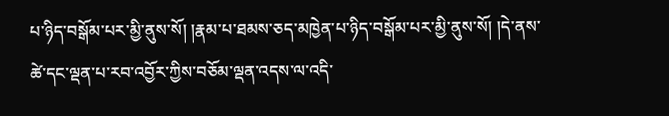པ་ཉིད་བསྒོམ་པར་མྱི་ནུས་སོ། །རྣམ་པ་ཐམས་ཅད་མཁྱེན་པ་ཉིད་བསྒོམ་པར་མྱི་ནུས་སོ། །དེ་ནས་ཚེ་དང་ལྡན་པ་རབ་འབྱོར་ཀྱིས་བཅོམ་ལྡན་འདས་ལ་འདི་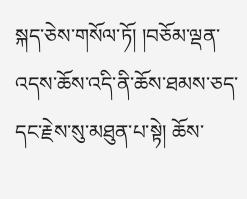སྐད་ཅེས་གསོལ་ཏོ། །བཅོམ་ལྡན་འདས་ཆོས་འདི་ནི་ཆོས་ཐམས་ཅད་དང་རྗེས་སུ་མཐུན་པ་སྟེ། ཆོས་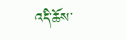འདི་ཆོས་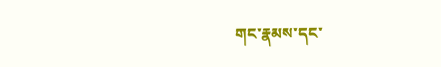གང་རྣམས་དང་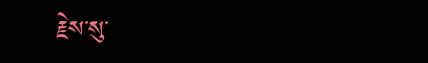རྗེས་སུ་